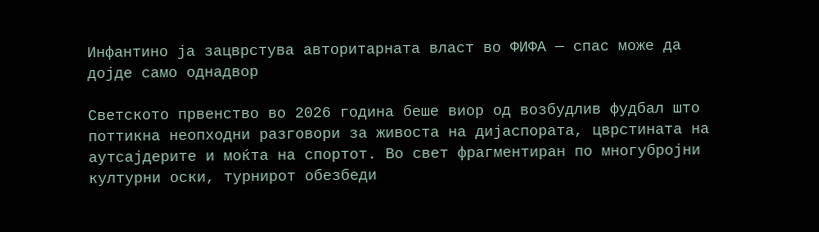Инфантино ја зацврстува авторитарната власт во ФИФА — спас може да дојде само однадвор

Светското првенство во 2026 година беше виор од возбудлив фудбал што поттикна неопходни разговори за живоста на дијаспората, цврстината на аутсајдерите и моќта на спортот. Во свет фрагментиран по многубројни културни оски, турнирот обезбеди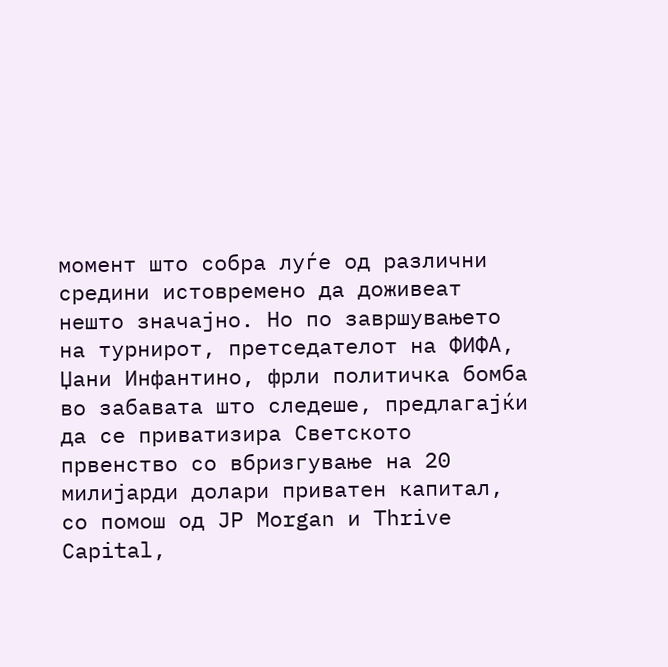момент што собра луѓе од различни средини истовремено да доживеат нешто значајно. Но по завршувањето на турнирот, претседателот на ФИФА, Џани Инфантино, фрли политичка бомба во забавата што следеше, предлагајќи да се приватизира Светското првенство со вбризгување на 20 милијарди долари приватен капитал, со помош од JP Morgan и Thrive Capital,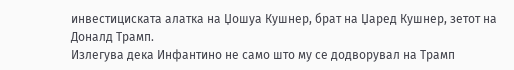инвестициската алатка на Џошуа Кушнер, брат на Џаред Кушнер, зетот на Доналд Трамп.
Излегува дека Инфантино не само што му се додворувал на Трамп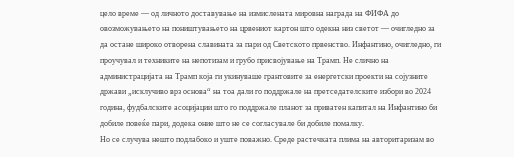цело време — од личното доставување на измислената мировна награда на ФИФА до овозможувањето на поништувањето на црвениот картон што одекна низ светот — очигледно за да остане широко отворена славината за пари од Светското првенство. Инфантино, очигледно, ги проучувал и техниките на непотизам и грубо присвојување на Трамп. Не слично на администрацијата на Трамп која ги укинуваше грантовите за енергетски проекти на сојузните држави „исклучиво врз основа“ на тоа дали го поддржале на претседателските избори во 2024 година, фудбалските асоцијации што го поддржале планот за приватен капитал на Инфантино би добиле повеќе пари, додека оние што не се согласувале би добиле помалку.
Но се случува нешто подлабоко и уште поважно. Среде растечката плима на авторитаризам во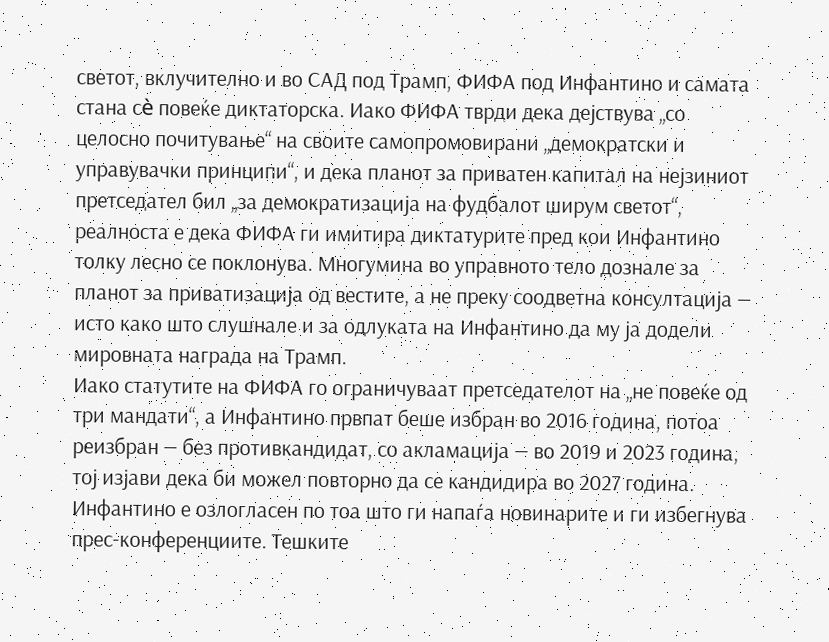светот, вклучително и во САД под Трамп, ФИФА под Инфантино и самата стана сè повеќе диктаторска. Иако ФИФА тврди дека дејствува „со целосно почитување“ на своите самопромовирани „демократски и управувачки принципи“, и дека планот за приватен капитал на нејзиниот претседател бил „за демократизација на фудбалот ширум светот“, реалноста е дека ФИФА ги имитира диктатурите пред кои Инфантино толку лесно се поклонува. Многумина во управното тело дознале за планот за приватизација од вестите, а не преку соодветна консултација — исто како што слушнале и за одлуката на Инфантино да му ја додели мировната награда на Трамп.
Иако статутите на ФИФА го ограничуваат претседателот на „не повеќе од три мандати“, а Инфантино првпат беше избран во 2016 година, потоа реизбран — без противкандидат, со акламација — во 2019 и 2023 година, тој изјави дека би можел повторно да се кандидира во 2027 година. Инфантино е озлогласен по тоа што ги напаѓа новинарите и ги избегнува прес-конференциите. Тешките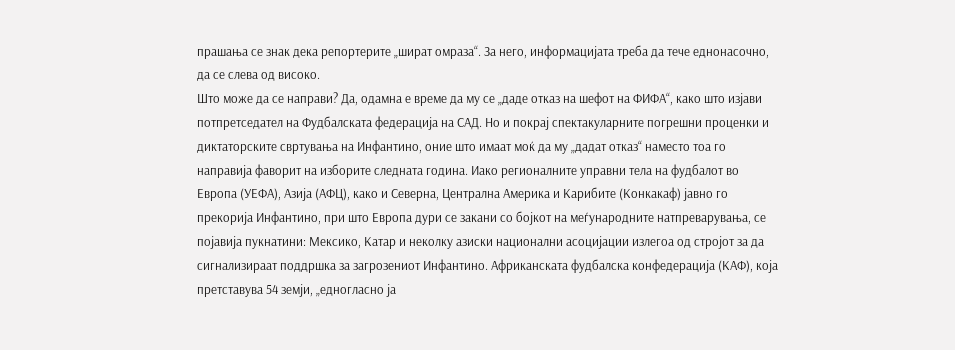прашања се знак дека репортерите „шират омраза“. За него, информацијата треба да тече еднонасочно, да се слева од високо.
Што може да се направи? Да, одамна е време да му се „даде отказ на шефот на ФИФА“, како што изјави потпретседател на Фудбалската федерација на САД. Но и покрај спектакуларните погрешни проценки и диктаторските свртувања на Инфантино, оние што имаат моќ да му „дадат отказ“ наместо тоа го направија фаворит на изборите следната година. Иако регионалните управни тела на фудбалот во Европа (УЕФА), Азија (АФЦ), како и Северна, Централна Америка и Карибите (Конкакаф) јавно го прекорија Инфантино, при што Европа дури се закани со бојкот на меѓународните натпреварувања, се појавија пукнатини: Мексико, Катар и неколку азиски национални асоцијации излегоа од стројот за да сигнализираат поддршка за загрозениот Инфантино. Африканската фудбалска конфедерација (КАФ), која претставува 54 земји, „едногласно ја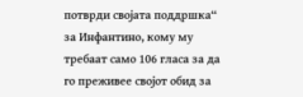потврди својата поддршка“ за Инфантино, кому му требаат само 106 гласа за да го преживее својот обид за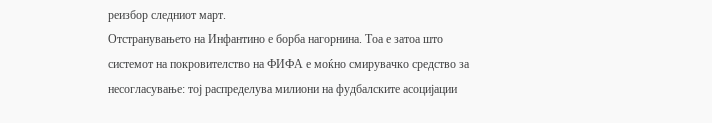реизбор следниот март.
Отстранувањето на Инфантино е борба нагорнина. Тоа е затоа што системот на покровителство на ФИФА е моќно смирувачко средство за несогласување: тој распределува милиони на фудбалските асоцијации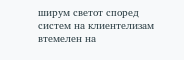ширум светот според систем на клиентелизам втемелен на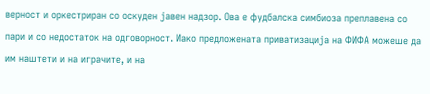верност и оркестриран со оскуден јавен надзор. Ова е фудбалска симбиоза преплавена со пари и со недостаток на одговорност. Иако предложената приватизација на ФИФА можеше да им наштети и на играчите, и на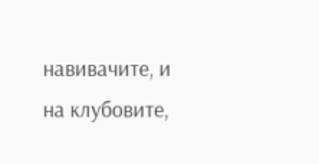навивачите, и на клубовите,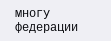многу федерации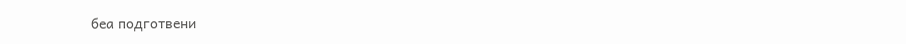беа подготвени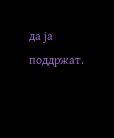да ја поддржат.